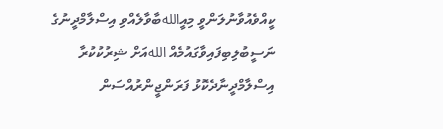ކީއްވެއުވާނުލަންވީ މިއީاللهބާވާލެއްވި އިސްލާމްދީނުގެ ނަސީބުލިބިފައިވާގައުމެއް اللهއަށް ޝިރުކުކުރާ އިސްލާމްދީނާދެކޮޅު ފަރަންޖީންރުއްސަން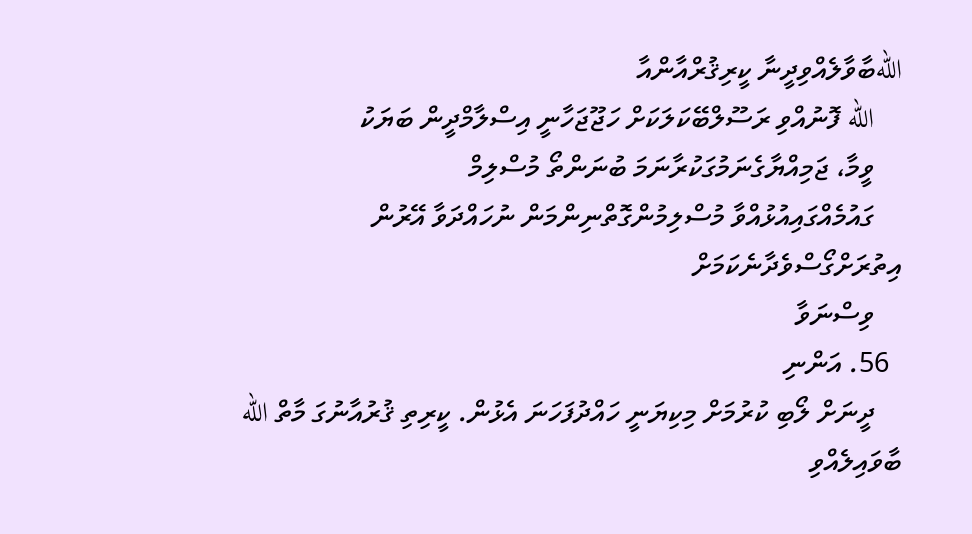اللهބާވާލެއްވިދީނާ ކީރިޤުރްއާންއާ
    الله ފޮނުއްވި ރަސޫލްބޭކަލަކަށް ހަޖޫޖަހާނީ އިސްލާމްދީން ބަޔަކު
    ވީމާ، ޖަމިއްޔާގެނަމުގަކުރާނަމަ ބުނަންތޯ މުސްލިމް
    ގައުމެއްގައިއުޅުއްވާ މުސްލިމުންގޮތްނިންމަން ނުހައްދަވާ އޭރުން އިތުރަށްގޯސްވެދާނެކަމަށް
    ވިސްނަވާ
  56. އަންނި
    ދީނަށް ލޯބި ކުރުމަށް މިކިޔަނީ ހައްދުފަހަނަ އެޅުން. ކީރިތި ޤުރުއާނުގަ މާތް الله ބާވައިލެއްވި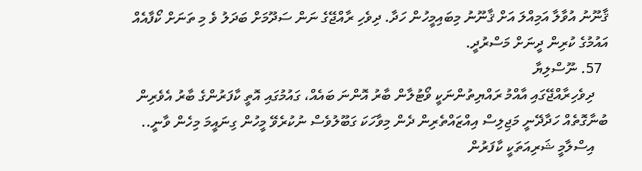ޤާނޫނު އުވާލާ އަމިއްލަ އަށް ޤާނޫނު މިބައިމީހުން ހަދާ. ދިވެހި ރާއްޖޭގެ ނަން ސަދޫމަށް ބަދަލު ވެ މި ތަނަށް ކޯފާއެއް އައުމުގެ ކުރިން ދީނަށް މަސްރުދީ.
  57. ނޫސްލިޔާ
    ދިވެހިރާއްޖޭގައި އާއްމު ރައްޔިތުންނަކީ ވޯޓުލާން ބާރު އޮންނަ ބައެއް، ގައުމުގައި އޮތީ ކާފަރުންގެ ބާރު އެވެރިން ބުނާގޮތެއް ހަދާދޭނީ މަޖިލިސް އިއްޒައްތެރިން ދެން މިވާހަކަ ގަބޫލުވެސް ނުކުރެވޭ މީހުން ގިނައީމަ މިހެން ވާނީ..
    އިސްލާމީ ޝަރިއަތަކީ ކާފަރުން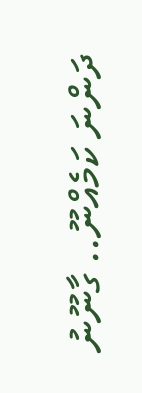ދަންނަ ކަމެއްނޫ.. ގާނޫނު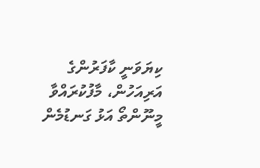ކިޔަވަނީ ކާފަރުންގެ އަރިއަހުން، މާފުކުރައްވާ މީނޫންތޯ އަޅު ގަނޑުމެން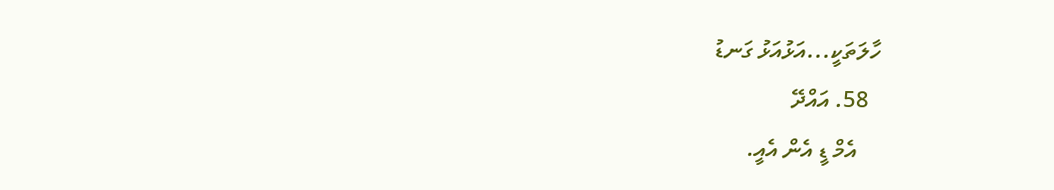ހާލަތަކީ...އަޅުއަޅު ގަނޑު
  58. އައްދޭ
    އެމް ޑީ އެން އެއީ.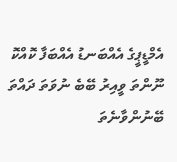އެމްޑީޕީގެ އެއްބަނޑު އެއްބަފާ ކޮއްކޮ ނޫންތަ ވީއިރު ބޭބެ ނުވަތަ ދައްތަ ބޭނުންވާނެތަ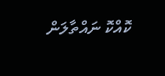ކޮއްކޮ ނައްތާލަން